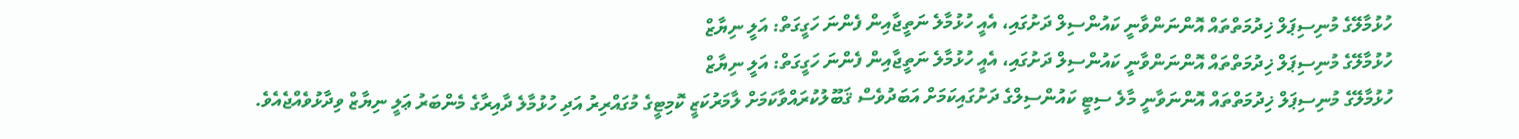ހުޅުމާލޭގެ މުނިސިޕަލް ޚިދުމަތްތައް އޮންނަންވާނީ ކައުންސިލް ދަށުގައި، އެއީ ހުޅުމާލެ ނަތީޖާއިން ފެންނަ ހަގީގަތް: އަލީ ނިޔާޒް
ހުޅުމާލޭގެ މުނިސިޕަލް ޚިދުމަތްތައް އޮންނަންވާނީ ކައުންސިލް ދަށުގައި، އެއީ ހުޅުމާލެ ނަތީޖާއިން ފެންނަ ހަގީގަތް: އަލީ ނިޔާޒް
ހުޅުމާލޭގެ މުނިސިޕަލް ޚިދުމަތްތައް އޮންނަވާނީ މާލެ ސިޓީ ކައުންސިލްގެ ދަށުގައިކަމަށް އަބަދުވެސް ޤަބޫލުކުރައްވާކަމަށް ލާމަރުކަޒީ ކޮމިޓީގެ މުގައްރިރު އަދި ހުޅުމާލެ ދާއިރާގެ މެންބަރު ޢަލީ ނިޔާޒް ވިދާޅުވެއްޖެއެވެ.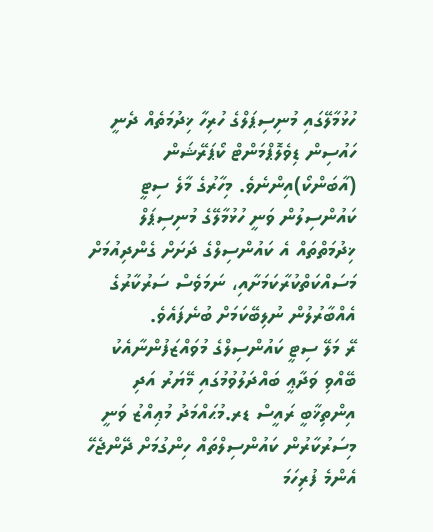ހުޅުމާލޭގައި މުނިސިޕަލްގެ ހުރިހާ ޚިދުމަތެއް ދެނީ ހައުސިން ޑިވެލޮޕްމަންޓް ކޯޕަރޭޝަން (އާބަންކޯ)އިންނެވެ. މިހާރުގެ މާލެ ސިޓީ ކައުންސިލުން ވަނީ ހުޅުމާލޭގެ މުނިސިޕަލް ޚިދުމަތްތައް އެ ކައުންސިލްގެ ދަށަށް ގެންދިއުމަށް މަސައްކަތްކުރާކަމަށާއި، ނަމަވެސް ސަރުކާރުގެ އެއްބާރުލުން ނުލިބޭކަމަށް ބުނެފައެވެ.
ރޭ މަލޭ ސިޓީ ކައުންސިލްގެ މުވައްޒަފުންނާއެކު ބޭއްވި ވަދާޢީ ބައްދަލުވުމުގައި މޭޔަރު އަދި އިންތިޚާބީ ރައީސް ޑރ.މުޙައްމަދު މުޢިއްޒު ވަނީ މިސަރުކާރުން ކައުންސިލްތައް ހިންގުމަށް ދޭންޖެހޭ އެންމެ ފުރިހަމަ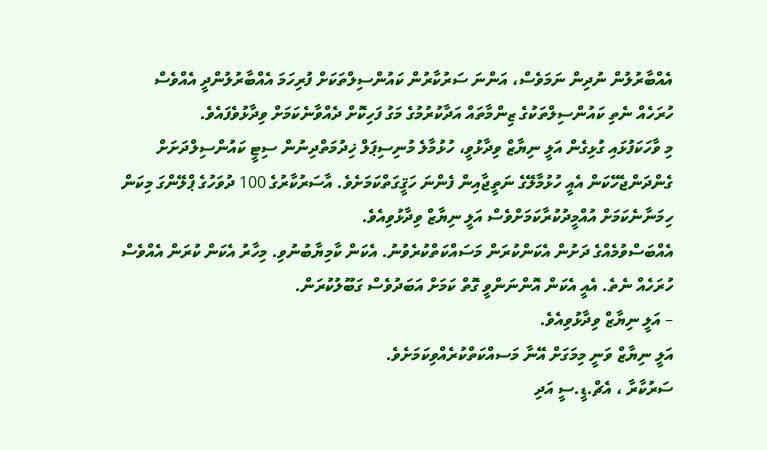އެއްބާރުލުން ނުދިން ނަމަވެސް، އަންނަ ސަރުކާރުން ކައުންސިލްތަކަށް ފުރިހަމަ އެއްބާރުލުންދީ އެއްވެސް ހުރަހެއް ނެތި ކައުންސިލްތަކުގެ ޒިންމާތައް އަދާކުރުމުގެ މަގު ފަހިކޮށް ދެއްވާނެކަމަށް ވިދާޅުވެފައެވެ.
މި ވާހަކަފުޅައި ގުޅިގެން އަލީ ނިޔާޒް ވިދާޅުވީ، ހުޅުމާލެ މުނިސިޕަލް ޚިދުމަތްދިނުން ސިޓީ ކައުންސިލްދަށަށް ގެންދަންޖެހޭކަން އެއީ ހުޅުމާލޭގެ ނަތީޖާއިން ފެންނަ ހަޤީގަތްކަމަށެވެ. އާސަރުކާރުގެ 100 ދުވަހުގެ ޕްލޭންގަ މިކަން ހިމަނާނެކަމަށް އުއްމީދުކުރާކަމަށްވެސް އަލީ ނިޔާޒް ވިދާޅުވިއެވެ.
އެއްބަސްވުމެއްގެ ދަށުން އެކަންކުރަން މަސައްކަތްކުރެވުނު. އެކަން ކާމިޔާބުނުވި. މިހާރު އެކަން ކުރަން އެއްވެސް ހުރަހެއް ނެތެ. އެއީ އެކަން އޮންނަންވީ ގޮތް ކަމަށް އަބަދުވެސް ގަބޫލުކުރަން.
– އަލީ ނިޔާޒް ވިދާޅުވިއެވެ.
އަލީ ނިޔާޒް ވަނީ މިމަގަށް އޭނާ މަސއްކަތްކުރެއްވިކަމަށެވެ.
ސަރުކާރާ ، އެޗް.ޑީ.ސީ އަދި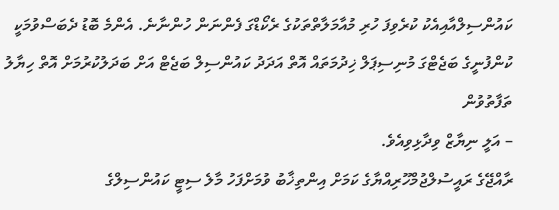ކައުންސިލްއާއިއެކު ކުރެވިފަ ހުރި މުއާމަލާތްތަކުގެ ރެކޯޑްގަ ފެންނަން ހުންނާނެ. އެންމެ ބޮޑު ދެބަސްވުމަކީ ކުންފުނީގެ ބަޖެޓްގަ މުނިސިޕަލް ޚިދުމަތައް އޮތް އަދަދު ކައުންސިލް ބަޖެޓް އަށް ބަދަލުކުރުމަށް އޮތް ހިޔާލު ތަފާތުވުން
– އަލީ ނިޔާޒް ވިދާޅިވިއެވެ.
ރާއްޖޭގެ ރައީސުލްޖުމްހޫރިއްޔާގެ ކަމަށް އިންތިޚާބު ވުމަށްފަހު މާލެ ސިޓީ ކައުންސިލްގެ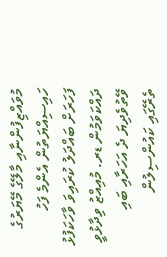މުވައްޒިފުންނާއި މާލޭގެ މޭޔަރުގެ ހައިސިއްޔަތުން އެންމެ ފަހު ފަހަރަށް ބައްދަލު ކުރައިވަ ވާހަކަފުޅު ދައްކަވަމުން ޑރ. މުއިއްޒު ވިދާޅުވީ ވޭތުވެދިޔަ ދެ އަހަރާއި ބައި ތެރޭގައި ކައުންސިލުން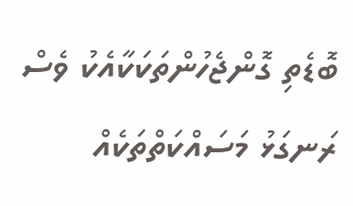ބޮޑެތި ގޮންޖެހުންތަކަކާއެކު ވެސް ރަނގަޅު މަސައްކަތްތަކެއް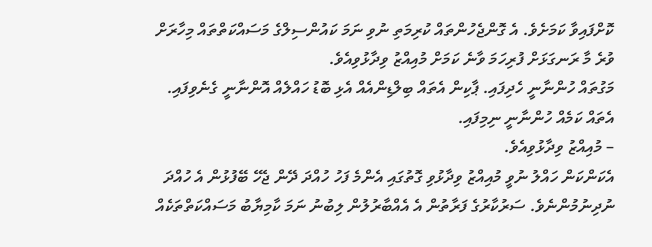ކޮށްފައިވާ ކަމަށެވެ. އެ ގޮންޖެހުންތައް ކުރިމަތި ނުވި ނަމަ ކައުންސިލްގެ މަސައްކަތްތައް މިހާރަށް ވުރެ މާ ރަނގަޅަށް ފުރިހަމަ ވާނެ ކަމަށް މުއިއްޒު ވިދާޅުވިއެވެ.
މަގުތައް ހުންނާނީ ހެދިފައި. ޕާކިން އެތައް ބިލްޑިންއެއް އެޅި ބޮޑު ހައްލެއް އޮންނާނީ ގެނެވިފައި. އެތައް ކަމެއް ހުންނާނީ ނިމިފައި.
– މުއިއްޒު ވިދާޅުވިއެވެ.
އެކަންކަން ހައްލު ނުވީ މުއިއްޒު ވިދާޅުވި ގޮތުގައި އެންމެ ފަހު ހުއްދަ ދޭން ޖެހޭ ބޭފުޅުން އެ ހުއްދަ ނުދިނުމުންނެވެ. ސަރުކާރުގެ ފަރާތުން އެ އެއްބާރުލުން ލިބުނު ނަމަ ކާމިޔާބު މަސައްކަތްތަކެއް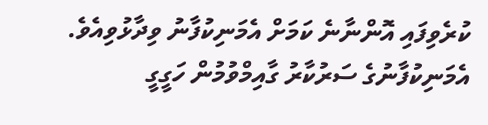ކުރެވިފައި އޮންނާނެ ކަމަށް އެމަނިކުފާނު ވިދާޅުވިއެވެ. އެމަނިކުފާނުގެ ސަރުކާރު ގާއިމްވުމުން ހަގީގީ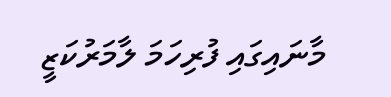މާނައިގައި ފުރިހަމަ ލާމަރުކަޒީ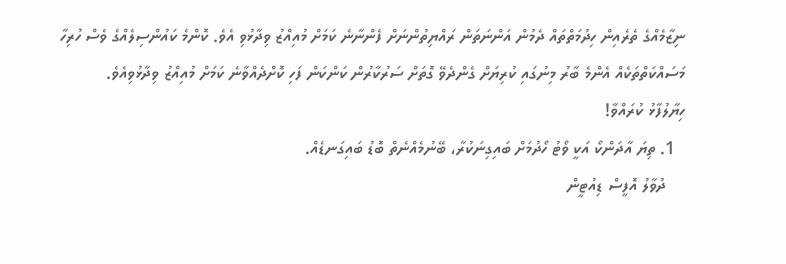ނިޒާމެއްގެ ތެރެއިން ހިދުމަތްތައް ދެމުން އަންނަތަން ރައްޔިތުންނަށް ފެންނާނެ ކަމަށް މުއިއްޒު ވިދާޅުވި އެވެ. ކޮންމެ ކައުންސިލެއްގެ ވެސް ހުރިހާ މަސައްކަތްތަކެއް އެންމެ ބާރު މިނުގައި ކުރިޔަށް ގެންދެވޭ ގޮތަށް ސަރުކާރުން ކަންކަން ފަހި ކޮށްދެއްވާނެ ކަމަށް މުއިއްޒު ވިދާޅުވިއެވެ.
ހިޔާލުފާޅު ކުރައްވާ!
  1. ތިޔަ އާދަންކޯ އަކީ ވޯޓު ހޯދުމަށް ބައިގިނަކުރާ، ބޭނުމެއްނެތް ބޮޑު ބައިގަނޑެއް.
    ދުވާލު އޮފީސް ޑިއުޓީން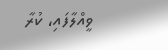ވީއްލާފައި، ކުރާ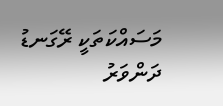މަސައްކަތަކީ ރޭގަނޑު ދަންވަރު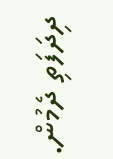ދިދަފަތި ދެމުން.